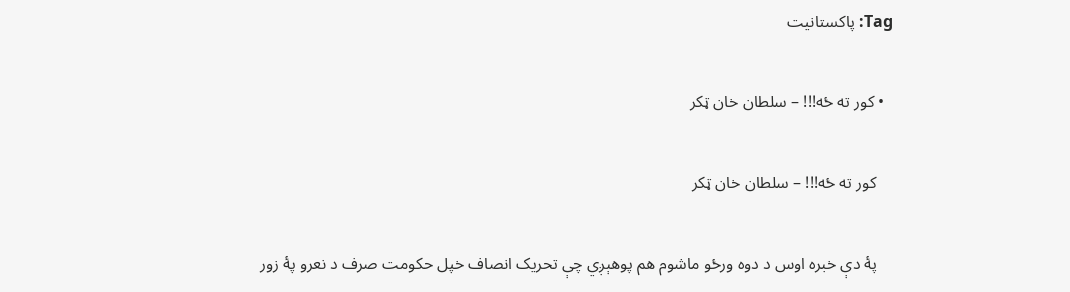Tag: پاکستانيت

  • کور ته ځه!!! – سلطان خان ټکر

    کور ته ځه!!! – سلطان خان ټکر

    پۀ دې خبره اوس د دوه ورځو ماشوم هم پوهېږي چې تحريک انصاف خپل حکومت صرف د نعرو پۀ زور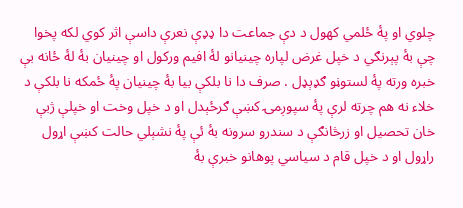چلوي او پۀ ځلمي کهول د دې جماعت دا ډډې نعرې داسې اثر کوي لکه پخوا چې بۀ پېرنګي د خپل غرض لپاره چينيانو لۀ افيم ورکول او چينيان بۀ لۀ ځانه بې خبره ورته پۀ لستوڼو ګډېډل . صرف دا نا بلکې بيا بۀ چينيان پۀ ځمکه نا بلکې د خلاء نه هم چرته لرې پۀ سپوږمۍ کښې ګرځېدل او د خپل وخت او خپلې ژبې خان تحصيل او زرڅانګې د سندرو سرونه بۀ ئې پۀ نشېلي حالت کښې اړول راړول او د خپل قام د سياسي پوهانو خبرې بۀ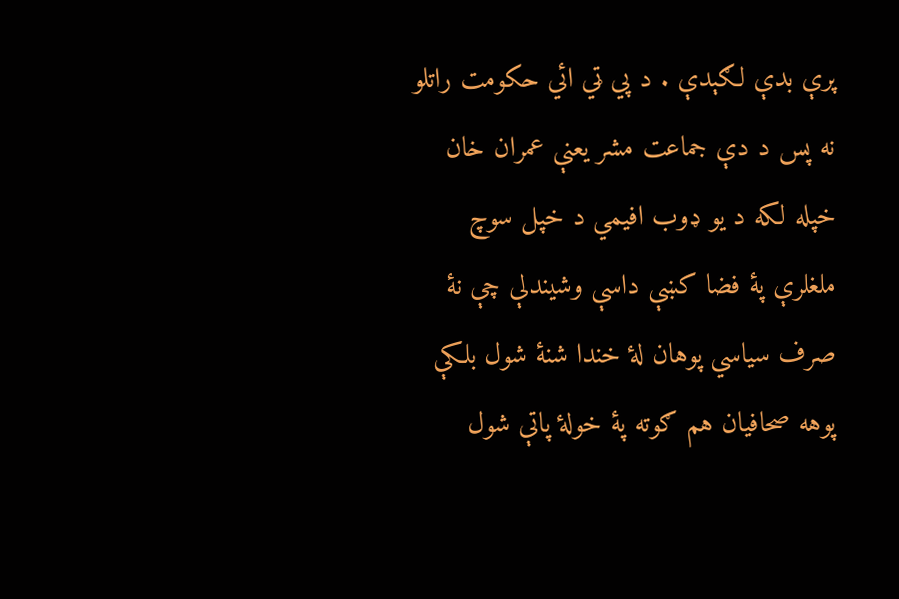پرې بدې لګېدې . د پي ټي ائي حکومت راتلو نه پس د دې جماعت مشر يعنې عمران خان خپله لکه د يو ډوب افيمي د خپل سوچ ملغلرې پۀ فضا کښې داسې وشيندلې چې نۀ صرف سياسي پوهان لۀ خندا شنۀ شول بلکې پوهه صحافيان هم ګوته پۀ خولۀ پاتې شول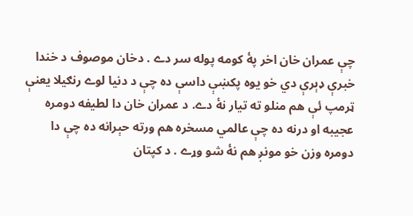چې عمران خان اخر پۀ کومه پوله سر دے . دخان موصوف د خندا خبرې ډېرې دي خو يوه پکښې داسې ده چې د دنيا لوے رنګيلا يعنې ټرمپ ئې هم منلو ته تيار نۀ دے. د عمران خان دا لطيفه دومره عجيبه او درنه ده چې عالمي مسخره هم ورته حېرانه ده چې دا دومره وزن خو مونږ هم نۀ شو وړے . د کپتان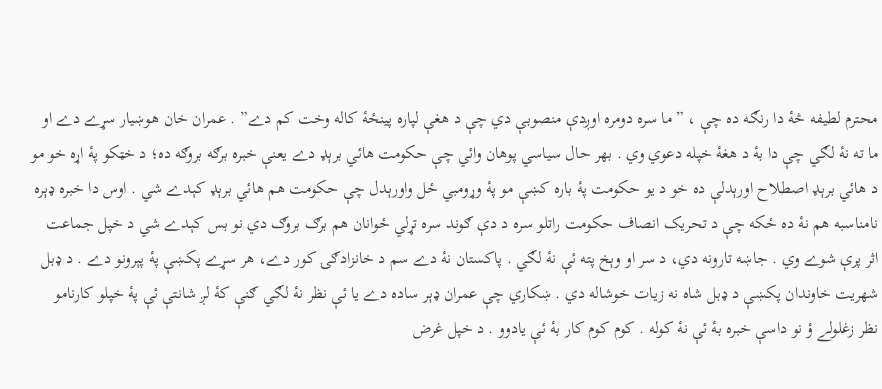محترم لطيفه څۀ دا رنګه ده چې ، ” ما سره دومره اوږدې منصوبې دي چې د هغې لپاره پينځۀ کاله وخت کم دے” . عمران خان هوښيار سړے دے او ما ته نۀ لګي چې دا بۀ د هغۀ خپله دعوي وي . بهر حال سياسي پوهان وائي چې حکومت هائي برېډ دے يعنې خبره برګه بروګه ده؛ د خټکو پۀ اړه خو مو د هائي برېډ اصطلاح اورېدلې ده خو د يو حکومت پۀ باره کښې مو پۀ وړومبي ځل واورېدل چې حکومت هم هائي برېډ کېدے شي . اوس دا خبره ډېره نامناسبه هم نۀ ده ځکه چې د تحريک انصاف حکومت راتلو سره د دې ګوند سره تړلي ځوانان هم برګ بروګ دي نو بس کېدے شي د خپل جماعت اثر پرې شوے وي . جاښه تارونه دي، د سر او وېخ پته ئې نۀ لګي . پاکستان نۀ دے سم د خانزادګۍ کور دے، هر سړے پکښې پۀ پېرونو دے . د ډبل شهريت خاوندان پکښې د ډبل شاه نه زيات خوشاله دي . ښکاري چې عمران ډېر ساده دے يا ئې نظر نۀ لګي ګنې کۀ لږ شانتې ئې پۀ خپلو کارنامو نظر زغلولے ؤ نو داسې خبره بۀ ئې نۀ کوله . کوم کوم کار بۀ ئې يادوو . د خپل غرض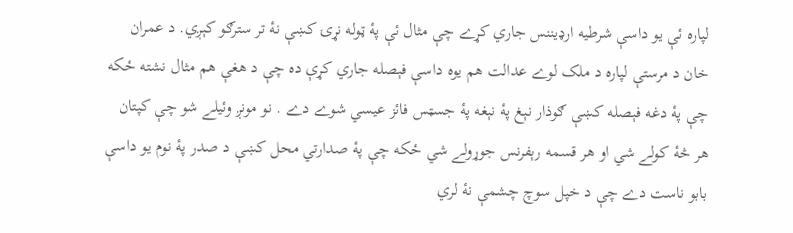لپاره ئې يو داسې شرطيه ارډيننس جاري کړے چې مثال ئې پۀ ټوله نړۍ کښې نۀ تر سترګو کېږي. د عمران خان د مرستې لپاره د ملک لوے عدالت هم يوه داسې فېصله جاري کړې ده چې د هغې هم مثال نشته ځکه چې پۀ دغه فېصله کښې ګوذار نېغ پۀ نېغه پۀ جسټس فائز عيسي شوے دے . نو مونږ وئيلے شو چې کپتان هر څۀ کولے شي او هر قسمه رېفرنس جوړولے شي ځکه چې پۀ صدارتي محل کښې د صدر پۀ نوم يو داسې بابو ناست دے چې د خپل سوچ چشمې نۀ لري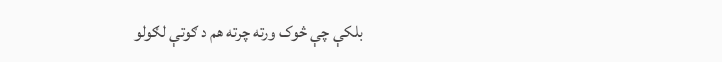بلکې چې څوک ورته چرته هم د ګوتې لګولو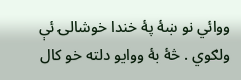ووائي نو ښۀ پۀ خندا خوشالۍ ئې ولګوي . څۀ بۀ ووايو دلته خو کال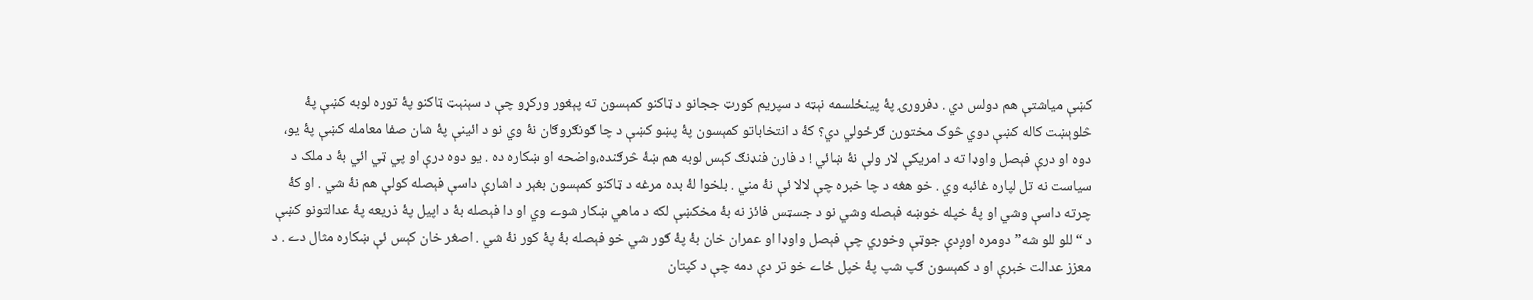کښې مياشتې هم دولس دي . دفرورۍ پۀ پينځلسمه نېټه د سپريم کورټ ججانو د ټاکنو کمېسون ته پېغور ورکړو چې د سېنېټ ټاکنو پۀ توره لوبه کښې پۀ څلوېښت کاله کښې دوي څوک مختورن ګرځولي دي؟ کۀ د انتخاباتو کمېسون پۀ پښو کښې د چا ګونګروګان نۀ وي نو د ائينې پۀ شان صفا معامله کښې پۀ يو، دوه او درې فېصل واوډا ته د امريکې لار ولې نۀ ښائي ! د فارن فنډنګ کېس لوبه هم ښۀ څرګنده،واضحه او ښکاره ده . يو دوه درې او پي ټي ائي بۀ د ملک د سياست نه تل لپاره غائبه وي . خو هغه د چا خبره چې لالا ئې نۀ مني . بلخوا لۀ بده مرغه د ټاکنو کمېسون بغېر د اشارې داسې فېصله کولې هم نۀ شي . او کۀ چرته داسې وشي او پۀ خپله خوښه فېصله وشي نو د جسټس فائز نه بۀ مخکښې لکه د ماهي ښکار شوے وي او دا فېصله بۀ د اپيل پۀ ذريعه پۀ عدالتونو کښې د “للو للو شه” دومره اوږدې جوټې وخوري چې فېصل واوډا او عمران خان بۀ پۀ ګور شي خو فېصله بۀ پۀ کور نۀ شي . اصغر خان کېس ئې ښکاره مثال دے . د معزز عدالت خبرې او د کمېسون ګپ شپ پۀ خپل ځاے خو تر دې دمه چې د کپتان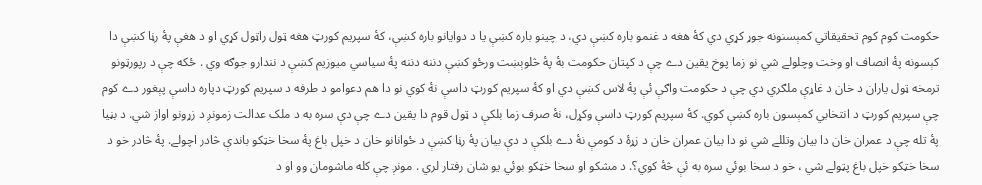حکومت کوم کوم تحقيقاتي کمېسنونه جوړ کړي دي کۀ هغه د غنمو باره کښې دي، د چينو باره کښې يا د دوايانو باره کښې، کۀ سپريم کورټ هغه ټول راټول کړي او د هغې پۀ رڼا کښې دا کېسونه پۀ انصاف او وخت وچلولے شي نو زما پوخ يقين دے چې د کپتان حکومت بۀ پۀ څلوېښت ورځو کښې دننه دننه پۀ سياسي ميوزيم کښې د نندارو جوګه وي . ځکه چې د رپورټونو ترمخه ټول ياران د خان د غاړې ملګري دي چې د حکومت واګې ئې پۀ لاس کښې دي او کۀ سپريم کورټ داسې نۀ کوي نو دا هم دعوامو د طرفه د سپريم کورټ دپاره داسې پېغور دے کوم چې سپريم کورټ د انتخابي کمېسون باره کښې کوي. کۀ سپريم کورټ داسې وکړل، نۀ صرف زما بلکې د ټول قوم دا يقين دے چې دې سره به د ملک عدالت زمونږ د زړونو اواز شي. د بڼيا پۀ تله چې د عمران خان دا بيان وتللے شي نو دا بيان عمران خان د زړۀ د کومې نۀ دے بلکې د دې بيان پۀ رڼا کښې د ځوانانو خان د خپل باغ پۀ سخا خټکو باندې څادر اچولے. پۀ څادر خو د سخا خټکو خپل باغ پټولے شي ، خو د سخا بوئي سره به ئې څۀ کوي؟. د مشکو او سخا خټکو بوئي يو شان رفتار لري . مونږ چې کله ماشومان وو او د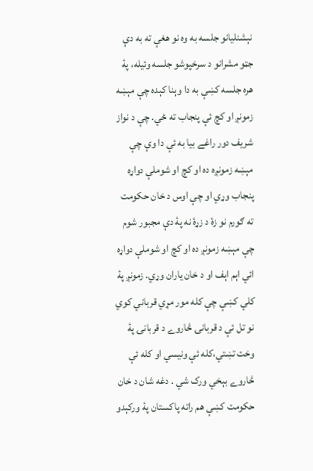نېشنليانو جلسه به وه نو هغې ته به دې جټو مشرانو د سرخپوشو جلسه وئيله، پۀ هره جلسه کښې به دا وېنا کېده چې مېښه زمونږ او کچ ئې پنجاب ته ځي. چې د نواز شريف دور راغے بيا به ئې دا وې چې مېښه زمونږه ده او کچ او شوملې دواړه پنجاب وړي او چې اوس د خان حکومت ته ګورم نو زۀ د زړۀ نه پۀ دې مجبور شوم چې مېښه زمونږ ده او کچ او شوملې دواړه ائي اېم اېف او د خان ياران وړي. زمونږ پۀ کلي کښې چې کله مور مړي قرباني کوي نو تل ئې د قربانۍ څاروے د قربانۍ پۀ وخت تښتي،کله ئې ونيسي او کله ئې څاروے بېخي ورک شي . دغه شان د خان حکومت کښې هم راته پاکستان پۀ ورکېدو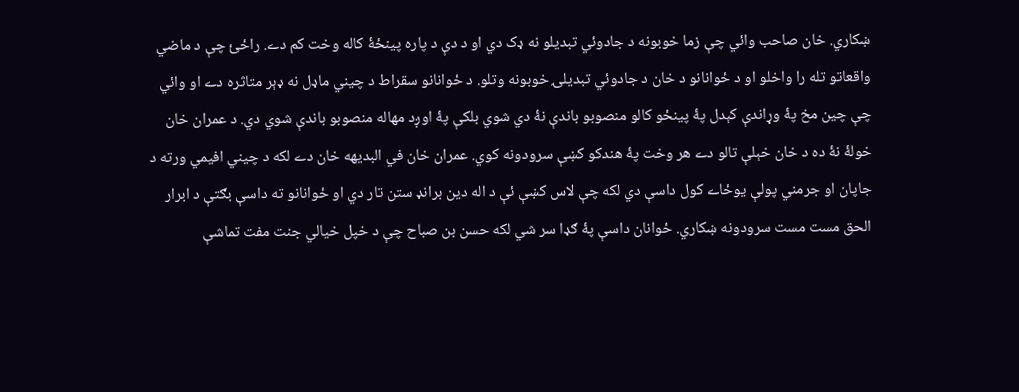ښکاري. خان صاحب وائي چې زما خوبونه د جادوئي تبديلو نه ډک دي او د دې د پاره پينځۀ کاله وخت کم دے. راځئ چې د ماضي واقعاتو تله را واخلو او د ځوانانو د خان د جادوئي تبديلۍ خوبونه وتلو. د ځوانانو سقراط د چيني ماډل نه ډېر متاثره دے او وائي چې چين مخ پۀ وړاندې کېدل پۀ پينځو کالو منصوبو باندې نۀ دي شوي بلکې پۀ اوږد مهاله منصوبو باندې شوي دي. د عمران خان خولۀ نۀ ده د خان خېلې تالو دے هر وخت پۀ هندکو کښې سرودونه کوي. عمران خان في البديهه خان دے لکه د چيني افيمي ورته د جاپان او جرمني پولې يوځاے کول داسې دي لکه چې لاس کښې ئې د اله دين برانډ ستن تار دي او ځوانانو ته داسې بګتې د ابرار الحق مست مست سرودونه ښکاري. ځوانان داسې پۀ ګډا سر شي لکه حسن بن صباح چې د خپل خيالي جنت مفت تماشې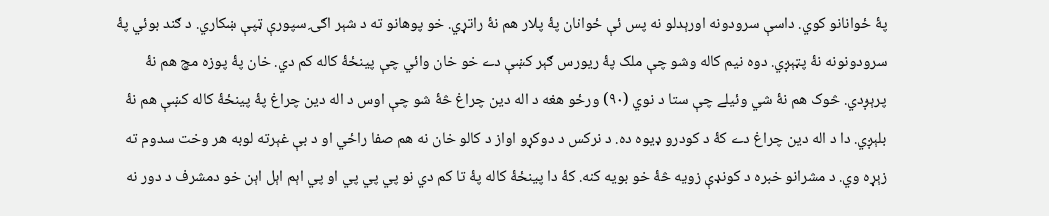پۀ ځوانانو کوي. داسې سرودونه اورېدلو نه پس ئې ځوانان پۀ پلار هم نۀ راتړي. خو پوهانو ته د شېر اګۍ سپورې ټپې ښکاري. د ګند بوئي پۀ سرودونونه نۀ پټېږي. دوه نيم کاله وشو چې ملک پۀ ريورس ګېر کښې دے خو خان وائي چې پينځۀ کاله کم دي. خان پۀ پوزه مچ هم نۀ پرېږدي. څوک هم نۀ شي وئيلے چې ستا د نوي (۹۰) ورځو هغه د اله دين چراغ څۀ شو چې اوس د اله دين چراغ پۀ پينځۀ کاله کښې هم نۀ بلېږي. دا د اله دين چراغ دے کۀ د کودرو ډيوه ده. د نرکس د دوکړو اواز د کالو خان نه هم صفا راځي او د بې غېرته لوبه هر وخت سدوم ته زېړه وي. د مشرانو خبره د کونډې زويه څۀ خو بويه کنه. کۀ دا پينځۀ کاله پۀ تا کم دي نو پي پي پي او پي اېم اېل اېن خو دمشرف د دور نه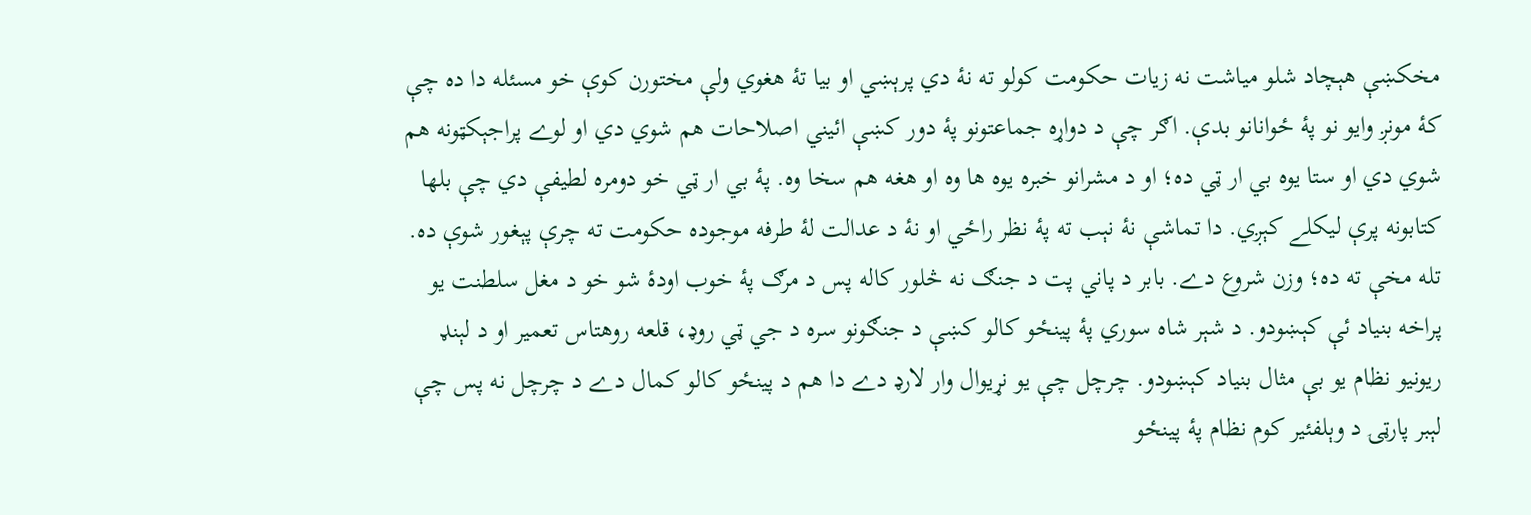مخکښې هېچاد شلو مياشت نه زيات حکومت کولو ته نۀ دي پرېښي او بيا تۀ هغوي ولې مختورن کوې خو مسئله دا ده چې کۀ مونږ وايو نو پۀ ځوانانو بدې. اګر چې د دواړه جماعتونو پۀ دور کښې ائيني اصلاحات هم شوي دي او لوے پراجېکټونه هم شوي دي او ستا يوه بي ار ټي ده؛ او د مشرانو خبره يوه ها وه او هغه هم سخا وه. پۀ بي ار ټي خو دومره لطيفې دي چې بلها کتابونه پرې ليکلے کېږي. دا تماشې نۀ نېب ته پۀ نظر راځي او نۀ د عدالت لۀ طرفه موجوده حکومت ته چرې پېغور شوې ده. تله مخې ته ده؛ وزن شروع دے. بابر د پاني پت د جنګ نه څلور کاله پس د مرګ پۀ خوب اودۀ شو خو د مغل سلطنت يو پراخه بنياد ئې کېښودو. د شېر شاه سوري پۀ پينځو کالو کښې د جنګونو سره د جي ټي روډ، قلعه روهتاس تعمير او د لېنډ ريونيو نظام يو بې مثال بنياد کېښودو. چرچل چې يو نړيوال وار لارډ دے دا هم د پينځو کالو کمال دے د چرچل نه پس چې لېبر پارټۍ د وېلفئير کوم نظام پۀ پينځو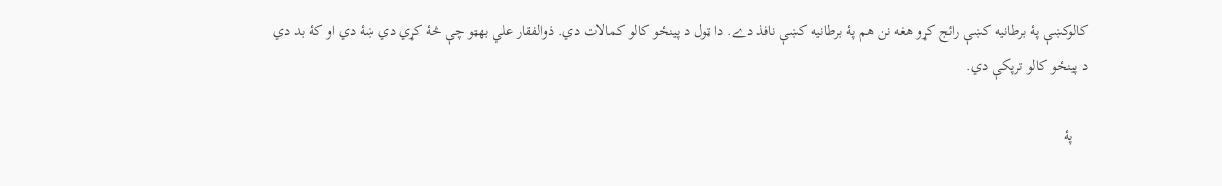کالوکښې پۀ برطانيه کښې رائج کړو هغه نن هم پۀ برطانيه کښې نافذ دے. دا ټول د پينځو کالو کمالات دي. ذوالفقار علي بهټو چې څۀ کړي دي ښۀ دي او کۀ بد دي د پينځو کالو ترپکې دي.

    پۀ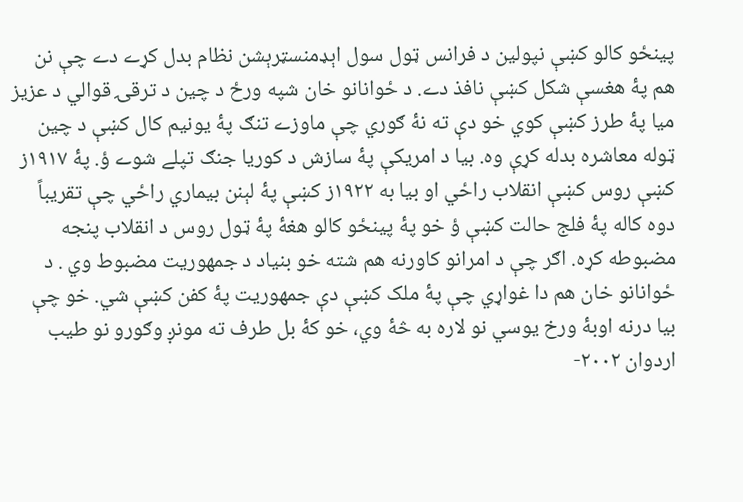پينځو کالو کښې نپولين د فرانس ټول سول اېډمنسټرېشن نظام بدل کړے دے چې نن هم پۀ هغسې شکل کښې نافذ دے. د ځوانانو خان شپه ورځ د چين د ترقۍ قوالي د عزيز ميا پۀ طرز کښې کوي خو دې ته نۀ ګوري چې ماوزے تنګ پۀ يونيم کال کښې د چين ټوله معاشره بدله کړې وه. بيا د امريکې پۀ سازش د کوريا جنګ تپلے شوے ؤ. پۀ ١٩١٧ز کښې روس کښې انقلاب راځي او بيا به ١٩٢٢ز کښې پۀ لېنن بيماري راځي چې تقريباً دوه کاله پۀ فلج حالت کښې ؤ خو پۀ پينځو کالو هغۀ پۀ ټول روس د انقلاب پنجه مضبوطه کړه. اګر چې د امرانو کاورنه هم شته خو بنياد د جمهوريت مضبوط وي . د ځوانانو خان هم دا غواړي چې پۀ ملک کښې دې جمهوريت پۀ کفن کښې شي. خو چې بيا درنه اوبۀ ورخ يوسي نو لاره به څۀ وي، خو کۀ بل طرف ته مونږ وګورو نو طيب اردوان ٢٠٠٢-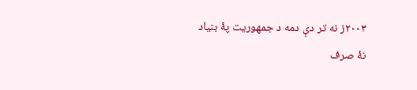٢٠٠٣ز نه تر دې دمه د جمهوريت پۀ بنياد نۀ صرف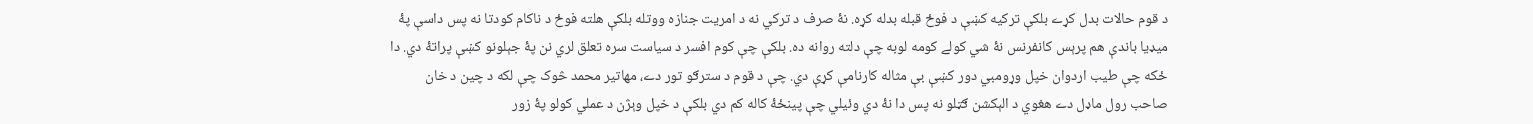د قوم حالات بدل کړے بلکې ترکيه کښې د فوځ قبله بدله کړه. نۀ صرف د ترکي نه د امريت جنازه ووتله بلکې هلته فوځ د ناکام کودتا نه پس داسې پۀ ميډيا باندې هم پرېس کانفرنس نۀ شي کولے کومه لوبه چې دلته روانه ده. بلکې چې کوم افسر د سياست سره تعلق لري نن پۀ جېلونو کښې پراتۀ دي. دا ځکه چې طيب اردوان خپل وړومبي دور کښې بې مثاله کارنامې کړې دي. چې د قوم د سترګو تور دے، مهاتير محمد څوک چې لکه د چين د خان صاحب رول ماډل دے هغوي د الېکشن ګټلو نه پس دا نۀ دي وئيلي چې پينځۀ کاله کم دي بلکې د خپل وېژن د عملي کولو پۀ زور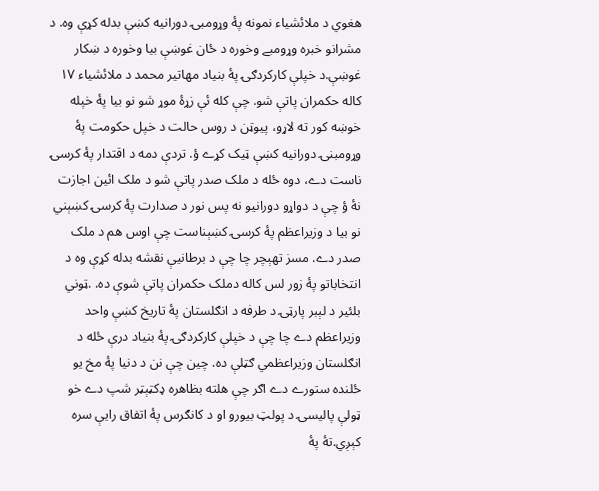هغوي د ملائشياء نمونه پۀ وړومبۍ دورانيه کښې بدله کړې وه. د مشرانو خبره وړومبے وخوره د ځان غوښې بيا وخوره د ښکار غوښې.د خپلې کارکردګۍ پۀ بنياد مهاتير محمد د ملائشياء ١٧ کاله حکمران پاتې شو. چې کله ئې زړۀ موړ شو نو بيا پۀ خپله خوښه کور ته لاړو، پيوټن د روس حالت د خپل حکومت پۀ وړومبنۍ دورانيه کښې ټيک کړے ؤ. تردې دمه د اقتدار پۀ کرسۍ ناست دے، دوه ځله د ملک صدر پاتې شو د ملک ائين اجازت نۀ ؤ چې د دواړو دورانيو نه پس نور د صدارت پۀ کرسۍ کښېني نو بيا د وزيراعظم پۀ کرسۍ کښېناست چې اوس هم د ملک صدر دے. مسز تهېچر چا چې د برطانيې نقشه بدله کړې وه د انتخاباتو پۀ زور لس کاله دملک حکمران پاتې شوې ده. .ټوني بلئير د لېبر پارټۍ د طرفه د انګلستان پۀ تاريخ کښې واحد وزيراعظم دے چا چې د خپلې کارکردګۍ پۀ بنياد درې ځله د انګلستان وزيراعظمي ګټلې ده. چين چې نن د دنيا پۀ مخ يو ځلنده ستورے دے اګر چې هلته بظاهره ډکټېټر شپ دے خو ټولې پاليسۍ د پولټ بيورو او د کانګرس پۀ اتفاق رايې سره کېږي.تۀ پۀ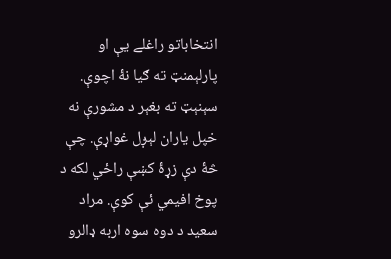انتخاباتو راغلے يې او پارلېمنټ ته ګيا نۀ اچوې. سېنېټ ته بغېر د مشورې نه خپل ياران لېږل غواړې. چې څۀ دې زړۀ کښې راځي لکه د پوخ افيمي ئې کوې. مراد سعيد د دوه سوه اربه ډالرو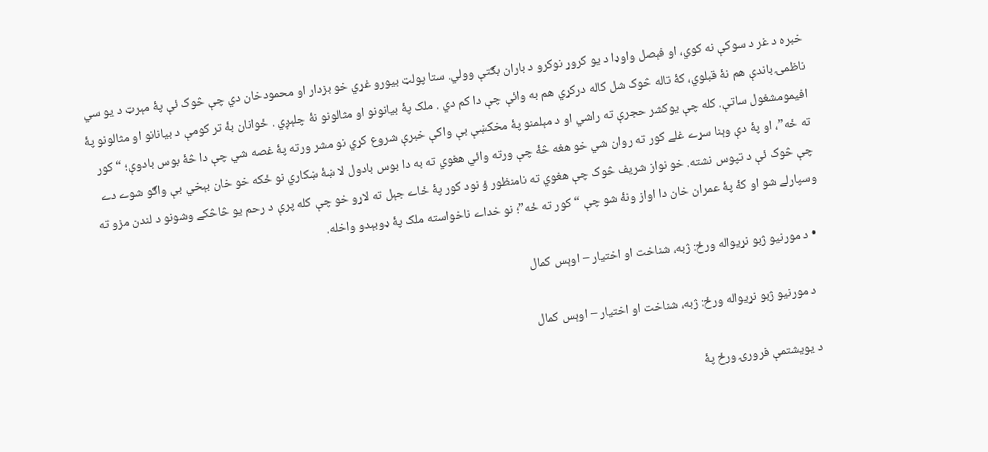خبره د غر د سوکې نه کوي، او فېصل واوډا د يو کروړ نوکرو د باران بګتې وولي. ستا پولټ بيورو غړي خو بزدار او محمودخان دي چې څوک ئې پۀ مېرټ د يو سي ناظمۍ باندې هم نۀ قبلوي، کۀ تاله څوک شل کاله درکړي هم به وائې چې دا کم دي . ملک پۀ بيانونو او مثالونو نۀ چلېږي . ځوانان بۀ تر کومې د بيانانو او مثالونو پۀ افيمومشغول ساتې. کله چې يوکشر حجرې ته راشي او د مېلمنو پۀ مخکښې بې واکې خبرې شروع کړي نو مشر ورته پۀ غصه شي چې دا څۀ بوس بادوې؛ “کور ته ځه”، او پۀ دې وېنا سړے غلے کور ته روان شي خو هغه څۀ چې ورته وائي هغوي ته به دا بوس بادول لا ښۀ ښکاري نو ځکه خو خان بېخي بې واګو شوے دے چې څوک ئې د تپوس نشته. خو نواز شريف څوک چې هغوي ته نامنظور ؤ نود کور پۀ ځاے جېل ته لاړو خو چې کله پرې د رحم يو څاڅکے وشونو د لندن مزو ته وسپارلے شو او کۀ پۀ عمران خان دا اواز ونۀ شو چې “کور ته ځه”؛ نو خداے ناخواسته ملک پۀ ډوبېدو واخله.

  • د مورنيو ژبو نړيواله ورځ: ژبه، شناخت او اختيار – اوېس کمال

    د مورنيو ژبو نړيواله ورځ: ژبه، شناخت او اختيار – اوېس کمال

    د یویشتمې فرورۍ ورځ پۀ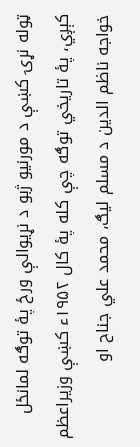ټوله نړۍ کښې د مورنیو ژبو د نړیوالې ورځ پۀ توګه لمانځل کېږي، پۀ تاریخي توګه چې کله پۀ کال ۱۹۵۲ء کښې وزیراعظم خواجه ناظم الدین د مسلم لیګ، محمد علي جناح او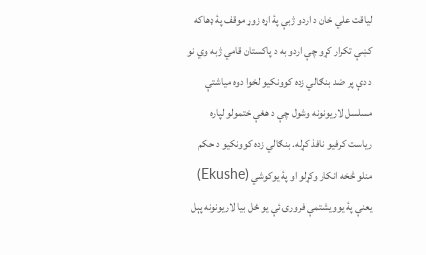لیاقت علي خان د اردو ژبې پۀ اړه زوړ موقف پۀ ډهاکه کښې تکرار کړو چې اردو به د پاکستان قامي ژبه وي نو د دې پر ضد بنګالي زده کوونکيو لخوا دوه میاشتې مسلسل لاریونونه وشول چې د هغې ختمولو لپاره ریاست کرفیو نافذ کړله. بنګالي زده کوونکيو د حکم منلو څخه انکار وکړلو او پۀ یوکوشي (Ekushe) یعنې پۀ یوویشتمې فرورۍ ئې یو ځل بیا لاریونونه پېل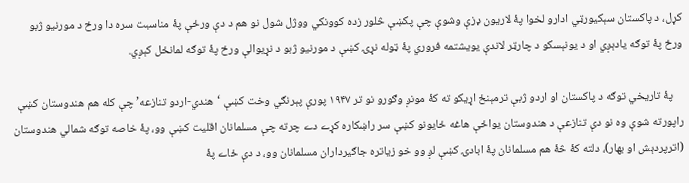کړل، د پاکستان سېکیورټي ادارو لخوا پۀ لاریون ډزې وشوې چې پکښې څلور زده کوونکي ووژل شول نو هم د دې ورځې پۀ مناسبت سره دا ورځ د مورنیو ژبو ورځ پۀ توګه یادېږي او د یونېسکو د چارټر لاندې یویشتمه فروري پۀ ټوله نړۍ کښې د مورنیو ژبو د نړیوالې ورځ پۀ توګه لمانځل کېږي.

    پۀ تاریخي توګه د پاکستان او اردو ژبې ترمېنځ اړیکو ته کۀ مونږ وګورو نو تر ۱۹۴۷ پورې پېرنګي وخت کښې ‘هندي-اردو تنازعه’ چې کله هم هندوستان کښې راپورته شوې وه نو دې تنازعې د هندوستان یواځې هاغه ځایونو کښې سر راښکاره کړے دے چرته چې مسلمانان اقلیت کښې وو، پۀ خاصه توګه شمالي هندوستان (اترپردېش او بهار)، دلته کۀ څۀ هم مسلمانان پۀ ابادۍ کښې لږ وو خو زیاتره جاګيرداران مسلمانان وو، د دې ځاے پۀ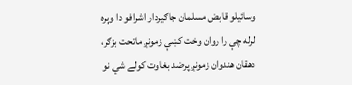وسائيلو قابض مسلمان جاګيردار اشرافو دا وېره لرله چې را روان وخت کښې زمونږ ماتحت بزګر، دهقان هندوان زمونږ پرضد بغاوت کولے شي نو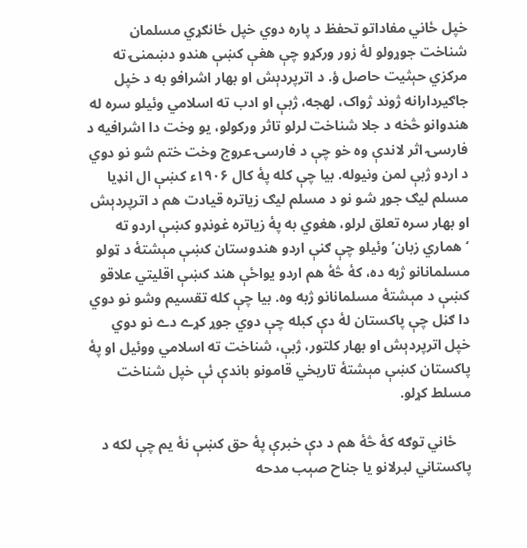خپل ځاني مفاداتو تحفظ د پاره دوي خپل ځانګړي مسلمان شناخت جوړولو لۀ زور ورکړو چې هغې کښې هندو دښمنۍ ته مرکزي حېثیت حاصل ؤ. د اترپردېش او بهار اشرافو به د خپل جاګيردارانه ژوند ژواک، لهجه، ژبې او ادب ته اسلامي وئیلو سره له هندوانو څخه د جلا شناخت لرلو تاثر ورکولو، یو وخت دا اشرافیه د فارسۍ اثر لاندې وه خو چې د فارسۍ عروج وخت ختم شو نو دوي د اردو ژبې لمن ونیوله. بیا چې کله پۀ کال ۱۹۰۶ء کښې ال انډیا مسلم لیګ جوړ شو نو د مسلم لیګ زیاتره قیادت هم د اترپردېش او بهار سره تعلق لرلو، هغوي به پۀ زیاتره غونډو کښې اردو ته ‘هماري زبان’ وئیلو چې ګنې اردو هندوستان کښې مېشتۀ د ټولو مسلمانانو ژبه ده، کۀ څۀ هم اردو یواځې هند کښې اقلیتي علاقو کښې د مېشتۀ مسلمانانو ژبه وه. بیا چې کله تقسیم وشو نو دوي دا ګڼل چې پاکستان لۀ دې کبله چې دوي جوړ کړے دے نو دوي خپل اترپردېش او بهار کلتور، ژبې، شناخت ته اسلامي ووئیل او پۀ پاکستان کښې مېشتۀ تاریخي قامونو باندې ئې خپل شناخت مسلط کړلو.

    ځاني توګه کۀ څۀ هم د دې خبرې پۀ حق کښې نۀ یم چې لکه د پاکستاني لبرلانو یا جناح صېب مدحه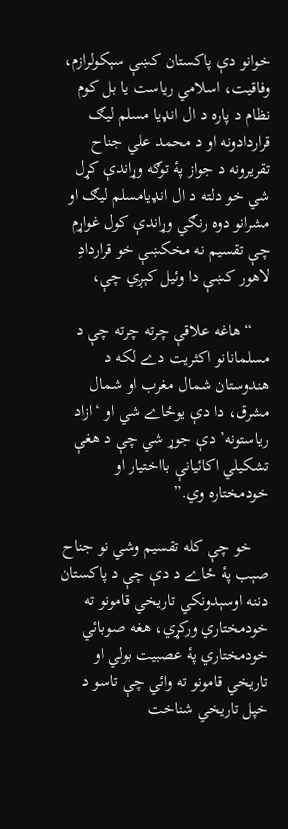خوانو دې پاکستان کښې سېکولرازم، وفاقیت، اسلامي ریاست يا بل کوم نظام د پاره د ال انډیا مسلم لیګ قراردادونه او د محمد علي جناح تقریرونه د جواز پۀ توګه وړاندې کړل شي خو دلته د ال انډیامسلم لیګ او مشرانو دوه رنګي وړاندې کول غواړم چې تقسیم نه مخکښې خو قراردادِ لاهور کښې دا وئیل کېږي چې،

    “هاغه علاقې چرته چرته چې د مسلمانانو اکثریت دے لکه د هندوستان شمال مغرب او شمال مشرق، دا دې یوځاے شي او ‘ازاد ریاستونه’ دې جوړ شي چې د هغې تشکیلي اکائیانې بااختیار او خودمختاره وي.”

    خو چې کله تقسیم وشي نو جناح صېب پۀ ځاے د دې چې د پاکستان دننه اوسېدونکي تاریخي قامونو ته خودمختاري ورکړي، هغه صوبائي خودمختاري پۀ عصبیت بولي او تاریخي قامونو ته وائي چې تاسو د خپل تاریخي شناخت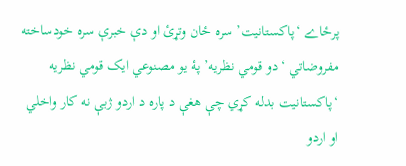پرځاے ‘پاکستانیت’ سره ځان وتړئ او دې خبرې سره خودساخته مفروضاتي ‘دو قومي نظریه’ پۀ یو مصنوعي ایک قومي نظریه ‘پاکستانیت بدله کړي چې هغې د پاره د اردو ژبې نه کار واخلي او اردو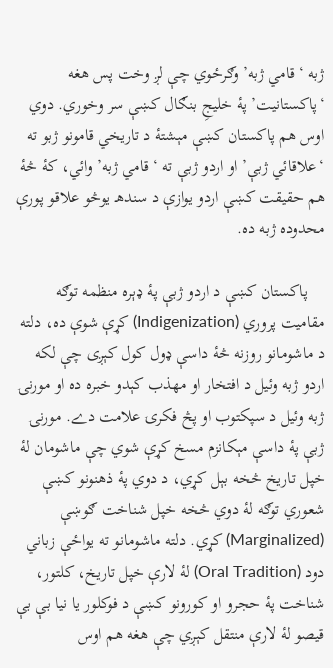ژبه ‘قامي ژبه’ وګرځوي چې لږ وخت پس هغه ‘پاکستانیت’ پۀ خلیجِ بنګال کښې سر وخوري. دوي اوس هم پاکستان کښې مېشتۀ د تاریخي قامونو ژبو ته ‘علاقائي ژبې’ او اردو ژبې ته ‘قامي ژبه’ وائي، کۀ څۀ هم حقیقت کښې اردو یوازې د سندهـ یوڅو علاقو پورې محدوده ژبه ده.

    پاکستان کښې د اردو ژبې پۀ ډېره منظمه توګه مقامیت پروري (Indigenization) کړې شوې ده، دلته د ماشومانو روزنه څۀ داسې ډول کول کېږی چې لکه اردو ژبه وئیل د افتخار او مهذب کېدو خبره ده او مورنۍ ژبه وئیل د سپکتوب او پڅ فکرۍ علامت دے. مورنۍ ژبې پۀ داسې مېکانزم مسخ کړې شوي چې ماشومان لۀ خپل تاریخ څخه بېل کړي، د دوي پۀ ذهنونو کښې شعوري توګه لۀ دوي څخه خپل شناخت ګوښې (Marginalized) کړي. دلته ماشومانو ته یواځې زباني دود (Oral Tradition) لۀ لارې خپل تاریخ، کلتور، شناخت پۀ حجرو او کورونو کښې د فوکلور یا نیا بې بې قيصو لۀ لارې منتقل کېږي چې هغه هم اوس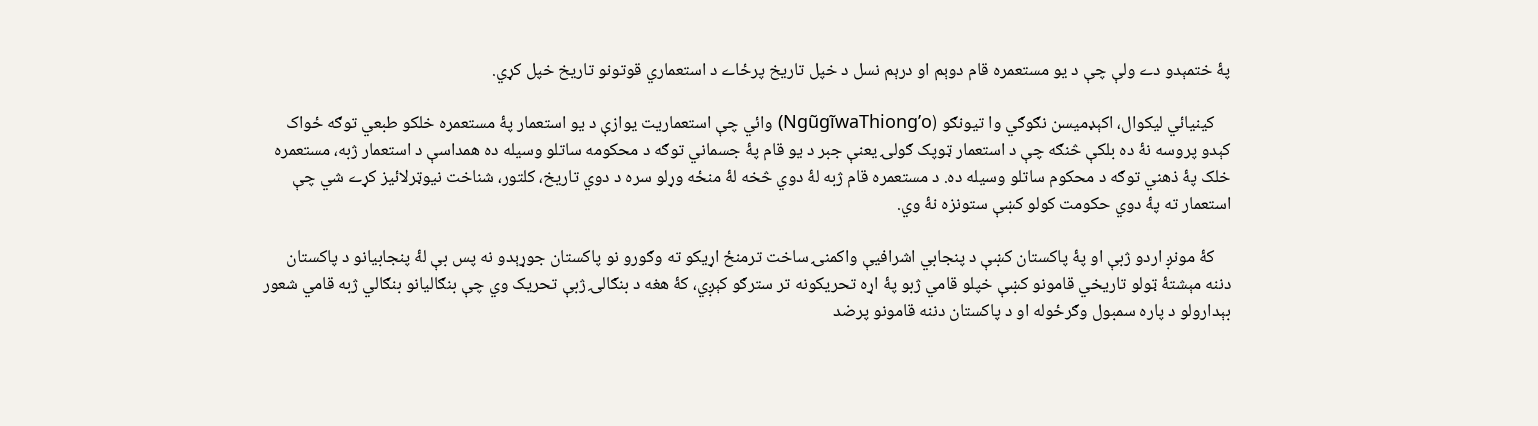پۀ ختمېدو دے ولې چې د یو مستعمره قام دوېم او درېم نسل د خپل تاریخ پرځاے د استعماري قوتونو تاریخ خپل کړي.

    کینیائي لیکوال، اکېډميسن نګوګي وا تیونګو (NgũgĩwaThiong’o) وائي چې استعماریت یوازې د یو استعمار پۀ مستعمره خلکو طبعي توګه ځواک کېدو پروسه نۀ ده بلکې څنګه چې د استعمار ټوپک ګولۍ یعنې جبر د یو قام پۀ جسماني توګه د محکومه ساتلو وسیله ده همداسې د استعمار ژبه، مستعمره خلک پۀ ذهني توګه د محکوم ساتلو وسیله ده. د مستعمره قام ژبه لۀ دوي څخه لۀ منځه وړلو سره د دوي تاریخ، کلتور، شناخت نيوټرلائیز کړے شي چې استعمار ته پۀ دوي حکومت کولو کښې ستونزه نۀ وي.

    کۀ مونږ اردو ژبې او پۀ پاکستان کښې د پنجابي اشرافیې واکمنۍ ساخت ترمنځ اړیکو ته وګورو نو پاکستان جوړېدو نه پس بې لۀ پنجابیانو د پاکستان دننه مېشتۀ ټولو تاریخي قامونو کښې خپلو قامي ژبو پۀ اړه تحریکونه تر سترګو کېږي، کۀ هغه د بنګالۍ ژبې تحریک وي چې بنګالیانو بنګالي ژبه قامي شعور بېدارولو د پاره سمبول وګرځوله او د پاکستان دننه قامونو پرضد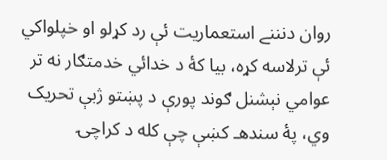روان دنننے استعماریت ئې رد کړلو او خپلواکي ئې ترلاسه کړه، بیا کۀ د خدائي خدمتګار نه تر عوامي نېشنل ګوند پورې د پښتو ژبې تحریک وي، پۀ سندهـ کښې چې کله د کراچۍ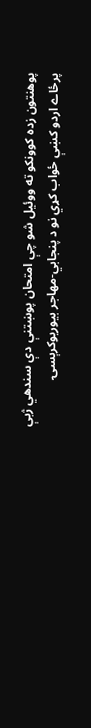پوهنتون زده کوونکو ته ووئیل شو چې امتحان پوښتنې دې سندهي ژبې پرځاے اردو کښې ځواب کړي نو د پنجابي-مهاجر بیوریوکرېسۍ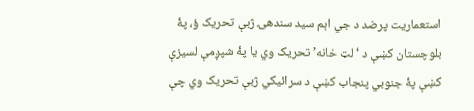استعماریت پرضد د جي اېم سید سندهۍ ژبې تحریک ؤ، پۀ بلوچستان کښې د ‘لټ خانه’ تحریک وي یا پۀ شپږمې لسیزې کښې پۀ جنوبي پنجاب کښې د سرائیکي ژبې تحریک وي چې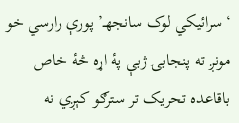‘سرائیکي لوک سانجهـ’ پورې رارسي خو مونږ ته پنجابۍ ژبې پۀ اړه څۀ خاص باقاعده تحریک تر سترګو کېږي نه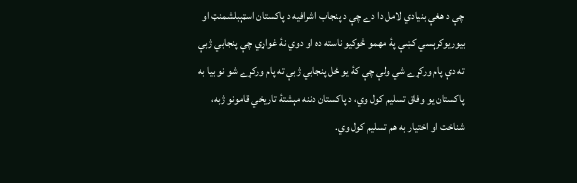چې د هغې بنیادي لامل دا دے چې د پنجاب اشرافیه د پاکستان اسټېبلشمنټ او بیوریوکرېسي کښې پۀ مهمو څوکیو ناسته ده او دوي نۀ غواړي چې پنجابي ژبې ته دې پام ورکړے شي ولې چې کۀ یو ځل پنجابي ژبې ته پام ورکړے شو نو بیا به پاکستان یو وفاق تسلیم کول وي، د پاکستان دننه مېشتۀ تاریخي قامونو ژبه، شناخت او اختیار به هم تسلیم کول وي.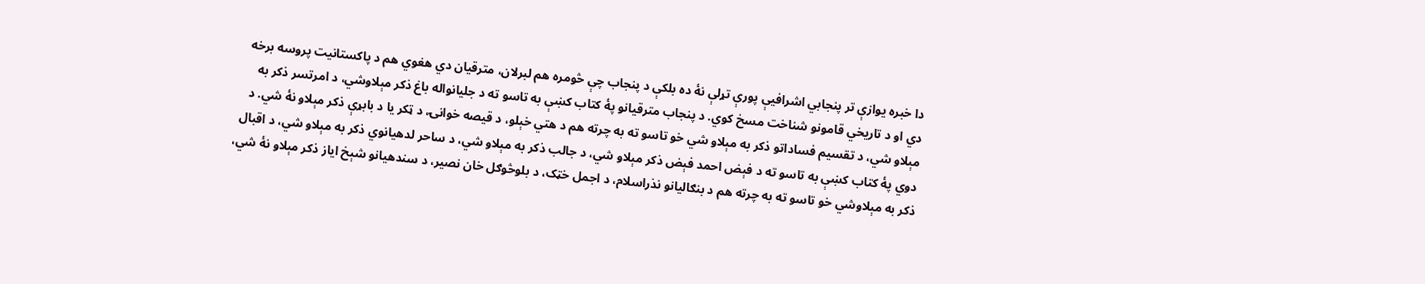دا خبره یوازې تر پنجابي اشرافیې پورې تړلې نۀ ده بلکې د پنجاب چې څومره هم لبرلان، مترقیان دي هغوي هم د پاکستانیت پروسه برخه دي او د تاریخي قامونو شناخت مسخ کوي. د پنجاب مترقیانو پۀ کتاب کښې به تاسو ته د جلیانواله باغ ذکر مېلاوشي، د امرتسر ذکر به مېلاو شي، د تقسیم فساداتو ذکر به مېلاو شي خو تاسو ته به چرته هم د هتي خېلو، د قیصه خوانۍ، د ټکر یا د بابړې ذکر مېلاو نۀ شي. د دوي پۀ کتاب کښې به تاسو ته د فېض احمد فېض ذکر مېلاو شي، د جالب ذکر به مېلاو شي، د ساحر لدهیانوي ذکر به مېلاو شي، د اقبال ذکر به مېلاوشي خو تاسو ته به چرته هم د بنګالیانو نذراسلام، د اجمل خټک، د بلوڅوګل خان نصیر، د سندهیانو شېخ ایاز ذکر مېلاو نۀ شي،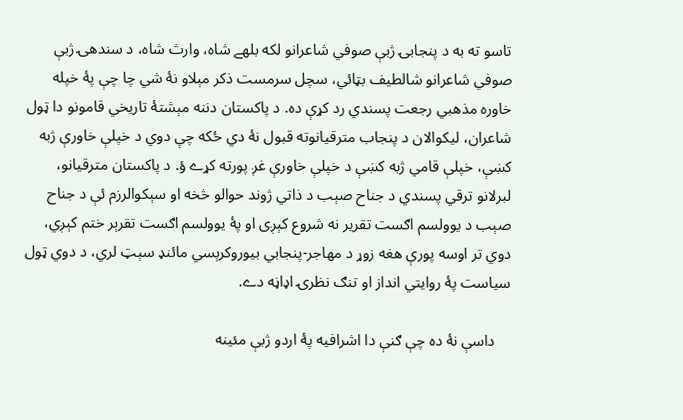تاسو ته به د پنجابۍ ژبې صوفي شاعرانو لکه بلهے شاه، وارث شاه، د سندهۍ ژبې صوفي شاعرانو شالطیف بټائي، سچل سرمست ذکر مېلاو نۀ شي چا چې پۀ خپله خاوره مذهبي رجعت پسندي رد کړې ده. د پاکستان دننه مېشتۀ تاریخي قامونو دا ټول شاعران، لیکوالان د پنجاب مترقیانوته قبول نۀ دي ځکه چې دوي د خپلې خاورې ژبه کښې، خپلې قامي ژبه کښې د خپلې خاورې غږ پورته کړے ؤ. د پاکستان مترقیانو، لبرلانو ترقي پسندي د جناح صېب د ذاتي ژوند حوالو څخه او سېکوالرزم ئې د جناح صېب د يوولسم اګست تقریر نه شروع کېږی او پۀ یوولسم اګست تقرېر ختم کېږي، دوي تر اوسه پورې هغه زوړ د مهاجر-پنجابي بیوروکرېسي مائنډ سېټ لري، د دوي ټول سیاست پۀ روايتي انداز او تنګ نظرۍ اډاڼه دے.

    داسې نۀ ده چې ګنې دا اشرافیه پۀ اردو ژبې مئينه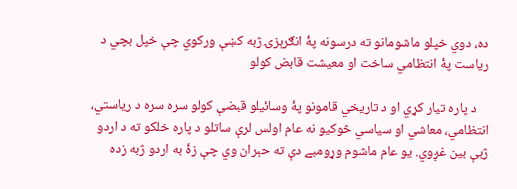ده، دوي خپلو ماشومانو ته درسونه پۀ انګرېزۍ ژبه کښې ورکوي چې خپل بچي د ریاست پۀ انتظامي ساخت او معیشت قابض کولو

    د پاره تیار کړي او د تاریخي قامونو پۀ وسائیلو قبضې کولو سره سره د ریاستي، انتظامي، معاشي او سیاسي څوکیو نه عام اولس لرې ساتلو د پاره خلکو ته د اردو ژبې بین غږوي. یو عام ماشوم وړومبے دې ته حېران وي چې زۀ به اردو ژبه زده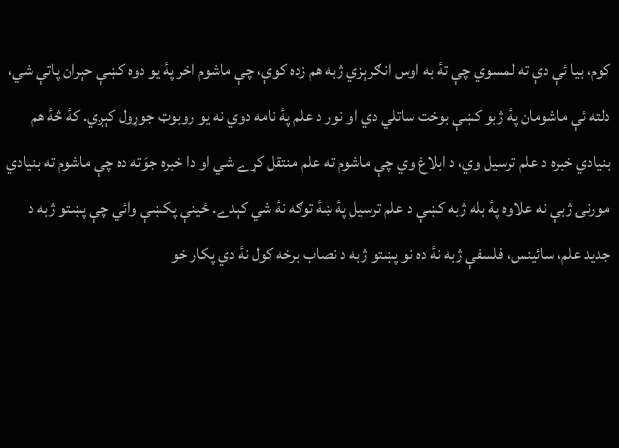کوم، بیا ئې دې ته لمسوي چې تۀ به اوس انګرېزي ژبه هم زده کوې، چې ماشوم اخر پۀ یو دوه کښې حېران پاتې شي، دلته ئې ماشومان پۀ ژبو کښې بوخت ساتلي دي او نور د علم پۀ نامه دوي نه یو روبوټ جوړول کېږي. کۀ څۀ هم بنیادي خبره د علم ترسیل وي، د ابلاغ وي چې ماشوم ته علم منتقل کړے شي او دا خبره جوَته ده چې ماشوم ته بنیادي مورنۍ ژبې نه علاوه پۀ بله ژبه کښې د علم ترسیل پۀ ښۀ توګه نۀ شي کېدے. ځینې پکښې وائي چې پښتو ژبه د جدید علم‌، سائینس، فلسفې ژبه نۀ ده نو پښتو ژبه د نصاب برخه کول نۀ دي پکار خو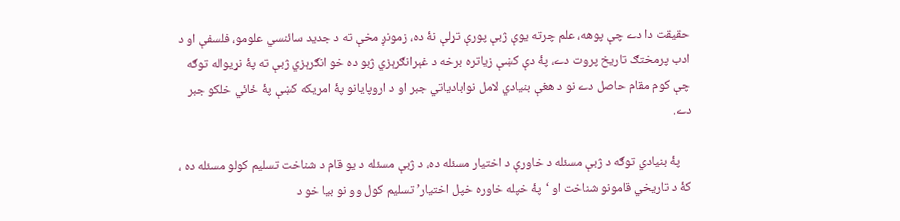حقیقت دا دے چې پوهه، علم چرته یوې ژبې پورې تړلې نۀ ده، زمونږ مخې ته د جدید سائنسي علومو، فلسفې او د ادب پرمختګ تاریخ پروت دے، پۀ دې کښې زیاتره برخه د غېرانګرېزي ژبو ده خو انګرېزي ژبې ته پۀ نړیواله توګه چې کوم مقام حاصل دے نو د هغې بنیادي لامل نوابادیاتي جبر او د اروپایانو پۀ امریکه کښې پۀ ځائي خلکو جبر دے.

    پۀ بنیادي توګه د ژبې مسئله د خاورې د اختیار مسئله ده، د ژبې مسئله د یو قام د شناخت تسلیم کولو مسئله ده ، کۀ د تاریخي قامونو شناخت او ‘پۀ خپله خاوره خپل اختیار’ تسلیم کول وو نو بیا خو د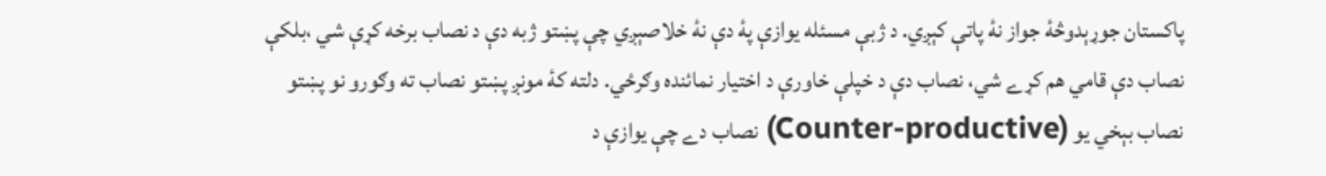پاکستان جوړېدوڅۀ جواز نۀ پاتې کېږي. د ژبې مسئله يوازې پۀ دې نۀ خلاصېږي چې پښتو ژبه دې د نصاب برخه کړې شي ،بلکې نصاب دې قامي هم کړے شي، نصاب دې د خپلې خاورې د اختیار نمائنده وګرځي. دلته کۀ مونږ پښتو نصاب ته وګورو نو پښتو نصاب بېخي یو (Counter-productive) نصاب دے چې یوازې د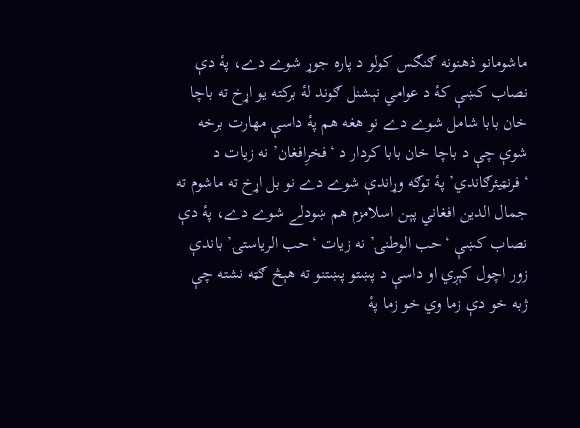ماشومانو ذهنونه ګنګس کولو د پاره جوړ شوے دے، پۀ دې نصاب کښې کۀ د عوامي نېشنل ګوند لۀ برکته یو اړخ ته باچا خان بابا شامل شوے دے نو هغه هم پۀ داسې مهارت برخه شوې چې د باچا خان بابا کردار د ‘فخرِافغان’ نه زیات د ‘فرنټیئرګاندي’ پۀ توګه وړاندې شوے دے نو بل اړخ ته ماشوم ته جمال الدین افغاني پېن اسلامزم هم ښودلے شوے دے، پۀ دې نصاب کښې ‘حب الوطنۍ’ نه زیات ‘حب الریاستۍ’ باندې زور اچول کېږي او داسې د پښتو پښتنو ته هېڅ ګټه نشته چې ژبه خو دې زما وي خو زما پۀ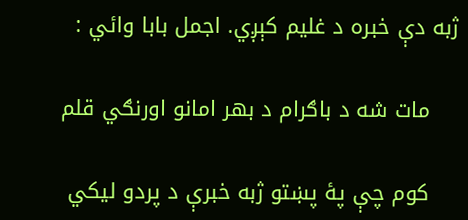ژبه دې خبره د غلیم کېږي. اجمل بابا وائي :

    مات شه د باګرام د بهر امانو اورنګي قلم

    کوم چې پۀ پښتو ژبه خبرې د پردو ليکي